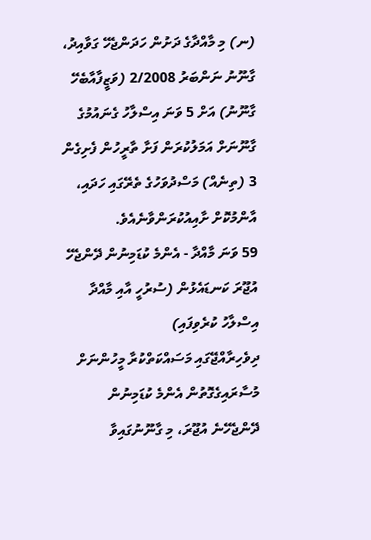(ނ) މި މާއްދާގެ ދަށުން ހަދަންޖެހޭ ގަވާއިދު، ގާނޫނު ނަންބަރު 2/2008 (ވަޒީފާއާބެހޭ ގާނޫނު) އަށް 5 ވަނަ އިސްލާހު ގެނައުމުގެ ގާނޫނަށް އަމަލުކުރަން ފަށާ ތާރީހުން ފެށިގެން 3 (ތިނެއް) މަސްދުވަހުގެ ތެރޭގައި ހަދައި، އާންމުކޮށް ށާއިއުކުރަންވާނެއެވެ.
59 ވަނަ މާއްދާ - އެންމެ ކުޑަމިނުން ދޭންޖެހޭ އުޖޫރަ ކަނޑައެޅުން (ސުރުހީ އާއި މާއްދާ އިސްލާހު ކުރެވިފައި)
ދިވެހިރާއްޖޭގައި މަސައްކަތްކުރާ މީހުންނަށް މުސާރައިގެގޮތުން އެންމެ ކުޑަމިނުން ދޭންޖެހޭނެ އުޖޫރަ، މި ގާނޫނުގައިވާ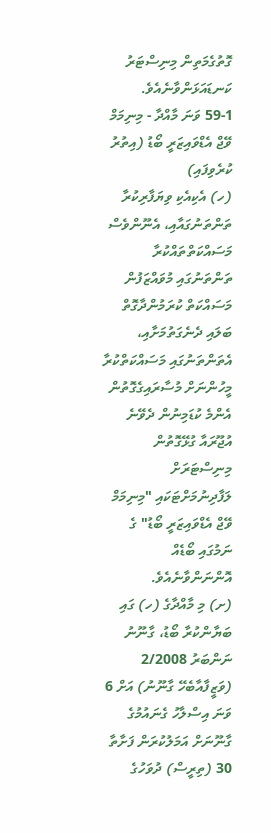ގޮތުގެމަތިން މިނިސްޓަރު ކަނޑައަޅަންވާނެއެވެ.
59-1 ވަނަ މާއްދާ - މިނިމަމް ވޭޖް އެޑްވައިޒަރީ ބޯޑު (އިތުރު ކުރެވިފައި)
(ހ) އެކިއެކި ވިޔަފާރިކުރާ ތަންތަނުގައާއި، އެނޫންވެސް މަސައްކަތްތައްކުރާ ތަންތަނުގައި މުވައްޒަފުން މަސައްކަތް ކުރަމުންދާގޮތް ބަލައި ދެނެގަތުމަށާއި، އެތަންތަނުގައި މަސައްކަތްކުރާ މީހުންނަށް މުސާރައިގެގޮތުން އެންމެ ކުޑަމިނުން ދެވޭނެ އުޖޫރައާ ގުޅޭގޮތުން މިނިސްޓަރަށް ލަފާދިނުމަށްޓަކައި "މިނިމަމް ވޭޖް އެޑްވައިޒަރީ ބޯޑު" ގެ ނަމުގައި ބޯޑެއް އޮންނަންވާނެއެވެ.
(ށ) މި މާއްދާގެ (ހ) ގައި ބަޔާންކުރާ ބޯޑު، ގާނޫނު ނަންބަރު 2/2008 (ވަޒީފާއާބެހޭ ގާނޫނު) އަށް 6 ވަނަ އިސްލާހު ގެނައުމުގެ ގާނޫނަށް އަމަލުކުރަން ފަށާތާ 30 (ތިރީސް) ދުވަހުގެ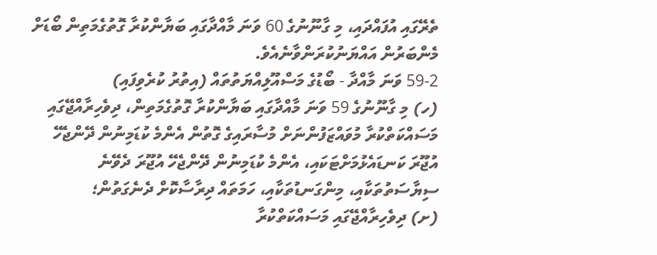ތެރޭގައި އުފައްދައި، މި ގާނޫނުގެ 60 ވަނަ މާއްދާގައި ބަޔާންކުރާ ގޮތުގެމަތިން ބޯޑަށް މެންބަރުން އައްޔަނުކުރަންވާނެއެވެ.
59-2 ވަނަ މާއްދާ - ބޯޑުގެ މަސްއޫލިއްޔަތުތައް (އިތުރު ކުރެވިފައި)
(ހ) މި ގާނޫނުގެ 59 ވަނަ މާއްދާގައި ބަޔާންކުރާ ގޮތުގެމަތިން، ދިވެހިރާއްޖޭގައި މަސައްކަތްކުރާ މުވައްޒަފުންނަށް މުސާރައިގެ ގޮތުން އެންމެ ކުޑަމިނުން ދޭންޖެހޭ އުޖޫރަ ކަނޑައެޅުމަށްޓަކައި، އެންމެ ކުޑަމިނުން ދޭންޖެހޭ އުޖޫރަ ދެވޭނެ ސިޔާސަތުތަކާއި، މިންގަނޑުތަކާއި، ހަމަތައް ދިރާސާކޮށް ދެނެގަތުން؛
(ށ) ދިވެހިރާއްޖޭގައި މަސައްކަތްކުރާ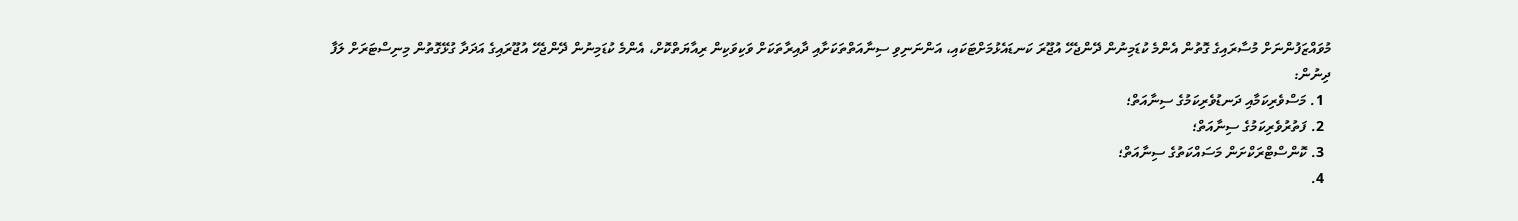މުވައްޒަފުންނަށް މުސާރައިގެ ގޮތުން އެންމެ ކުޑަމިނުން ދޭންޖެހޭ އުޖޫރަ ކަނޑައެޅުމަށްޓަކައި، އަންނަނިވި ސިނާއަތްތަކަށާއި ދާއިރާތަކަށް ވަކިވަކިން ރިއާޔަތްކޮށް، އެންމެ ކުޑަމިނުން ދޭންޖެހޭ އުޖޫރައިގެ އަދަދާ ގުޅޭގޮތުން މިނިސްޓަރަށް ލަފާ ދިނުން:
  1. މަސްވެރިކަމާއި ދަނޑުވެރިކަމުގެ ސިނާއަތް؛
  2. ފަތުރުވެރިކަމުގެ ސިނާއަތް؛
  3. ކޮންސްޓްރަކްށަން މަސައްކަތުގެ ސިނާއަތް؛
  4.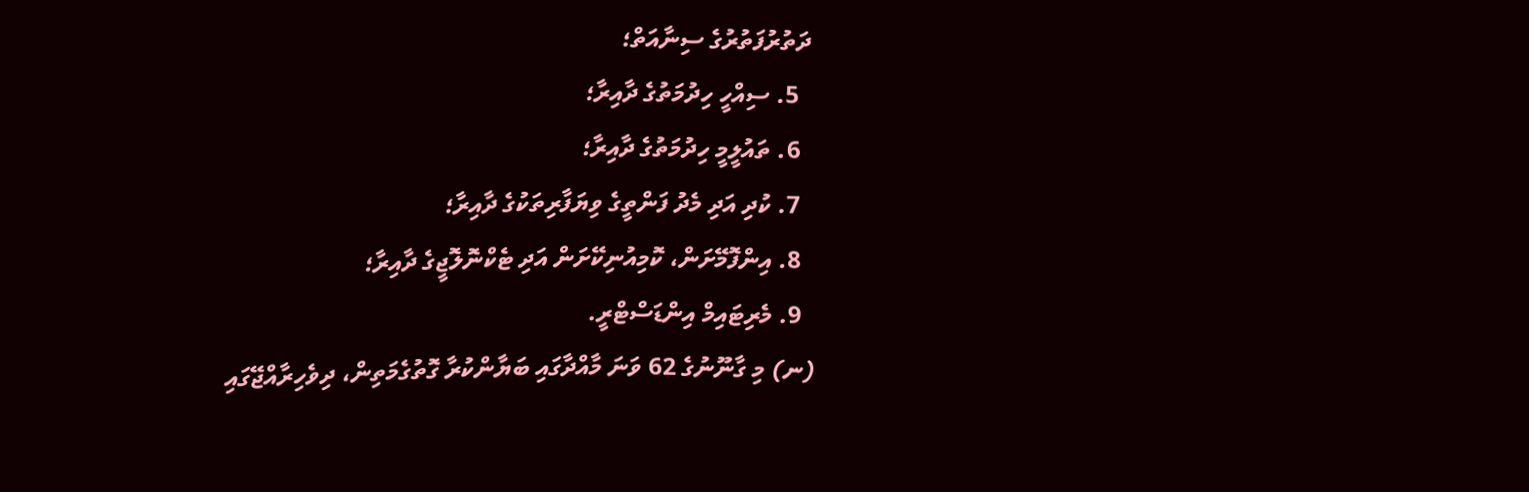ދަތުރުފަތުރުގެ ސިނާއަތް؛
  5. ސިއްހީ ހިދުމަތުގެ ދާއިރާ؛
  6. ތައުލީމީ ހިދުމަތުގެ ދާއިރާ؛
  7. ކުދި އަދި މެދު ފަންތީގެ ވިޔަފާރިތަކުގެ ދާއިރާ؛
  8. އިންފޮމޭށަން، ކޮމިއުނިކޭށަން އަދި ޓެކްނޮލޮޖީގެ ދާއިރާ؛
  9. މެރިޓައިމް އިންޑަސްޓްރީ.
(ނ) މި ގާނޫނުގެ 62 ވަނަ މާއްދާގައި ބަޔާންކުރާ ގޮތުގެމަތިން، ދިވެހިރާއްޖޭގައި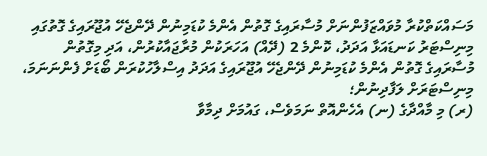މަސައްކަތްކުރާ މުވައްޒަފުންނަށް މުސާރައިގެ ގޮތުން އެންމެ ކުޑަމިނުން ދޭންޖެހޭ އުޖޫރައިގެ ގޮތުގައި މިނިސްޓަރު ކަނޑައަޅާ އަދަދު، ކޮންމެ 2 (ދޭއް) އަހަރަކުން މުރާޖައާކުރުން، އަދި މިގޮތުން މުސާރައިގެ ގޮތުން އެންމެ ކުޑަމިނުން ދޭންޖެހޭ އުޖޫރައިގެ އަދަދު އިސްލާހުކުރަން ބޯޑަށް ފެންނަނަމަ، މިނިސްޓަރަށް ލަފާދިނުން؛
(ރ) މި މާއްދާގެ (ނ) އެހެންއޮތް ނަމަވެސް، ގައުމަށް ދިމާވާ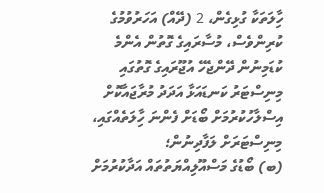ހިާލަތަކާ ގުޅިގެން، 2 (ދޭއް) އަހަރުވުމުގެ ކުރިންވެސް، މުސާރައިގެ ގޮތުން އެންމެ ކުޑަމިނުން ދޭންޖެހޭ އުޖޫރައިގެ ގޮތުގައި މިނިސްޓަރު ކަނޑައަޅާ އަދަދު މުރާޖައާކޮށް އިސްލާހުކުރުމަށް ބޯޑަށް ފެންނަ ހިާލަތެއްގައި، މިނިސްޓަރަށް ލަފާދިނުން؛
(ބ) ބޯޑުގެ މަސްއޫލިއްޔަތުތައް އަދާކުރުމަށް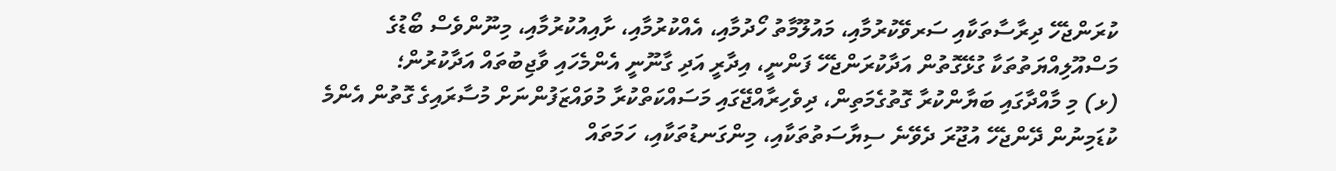ކުރަންޖެހޭ ދިރާސާތަކާއި ސަރވޭކުރުމާއި، މައުލޫމާތު ހޯދުމާއި، އެއްކުރުމާއި، ށާއިއުކުރުމާއި، މިނޫންވެސް ބޯޑުގެ މަސްއޫލިއްޔަތުތަކާ ގުޅޭގޮތުން އަދާކުރަންޖެހޭ ފަންނީ، އިދާރީ އަދި ގާނޫނީ އެންމެހައި ވާޖިބުތައް އަދާކުރުން؛
(ޅ) މި މާއްދާގައި ބަޔާންކުރާ ގޮތުގެމަތިން، ދިވެހިރާއްޖޭގައި މަސައްކަތްކުރާ މުވައްޒަފުންނަށް މުސާރައިގެ ގޮތުން އެންމެ ކުޑަމިނުން ދޭންޖެހޭ އުޖޫރަ ދެވޭނެ ސިޔާސަތުތަކާއި، މިންގަނޑުތަކާއި، ހަމަތައް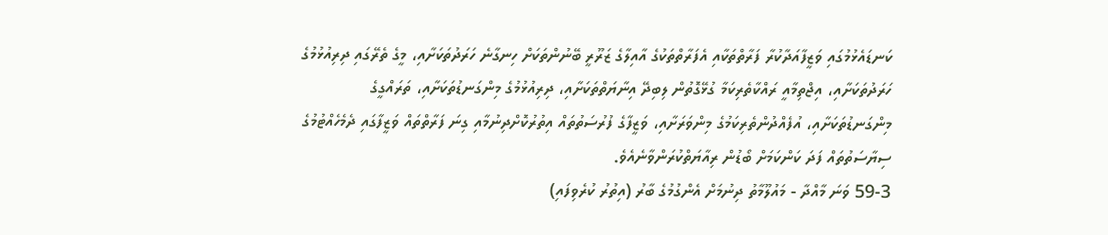ކަނޑައެޅުމުގައި ވަޒީފާއަދާކުރާ ފަރާތްތަކާއި އެފަރާތްތަކުގެ އާއިލާގެ ޒަރޫރީ ބޭނުންތަކަށް ހިނގާނެ ހަރަދުތަކަށާއި، މީގެ ތެރޭގައި ދިރިއުޅުމުގެ ހަރަދުތަކަށާއި، އިޖްތިމާއީ ރައްކާތެރިކަމާ ގުޅޭގޮތުން ލިބިދޭ އިނާޔަތްތަކަށާއި، ދިރިއުޅުމުގެ މިންގަނޑުތަކަށާއި، ތަރައްގީގެ މިންގަނޑުތަކަށާއި، އުފެއްދުންތެރިކަމުގެ މިންވަރަށާއި، ވަޒީފާގެ ފުރުސަތުތައް އިތުރުކޮށްދިނުމާއި ގިނަ ފަރާތްތައް ވަޒީފާގައި ދެމެހެއްޓުމުގެ ސިޔާސަތުތައް ފަދަ ކަންކަމަށް ބޯޑުން ރިއާޔަތްކުރަންވާނެއެވެ.
59-3 ވަނަ މާއްދާ - މައުލޫމާތު ދިނުމަށް އެންގުމުގެ ބާރު (އިތުރު ކުރެވިފައި)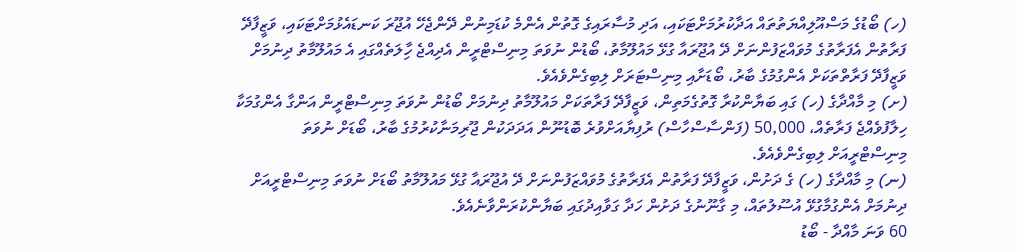(ހ) ބޯޑުގެ މަސްއޫލިއްޔަތުތައް އަދާކުރުމަށްޓަކައި، އަދި މުސާރައިގެ ގޮތުން އެންމެ ކުޑަމިނުން ދޭންޖެހޭ އުޖޫރަ ކަނޑައެޅުމަށްޓަކައި، ވަޒީފާދޭ ފަރާތުން އެފަރާތުގެ މުވައްޒަފުންނަށް ދޭ އުޖޫރައާ ގުޅޭ މައުލޫމާތު، ބޯޑުން ނުވަތަ މިނިސްޓްރީން އެދިއްޖެ ހިާލަތެއްގައި އެ މައުލޫމާތު ދިނުމަށް ވަޒީފާދޭ ފަރާތްތަކަށް އެންގުމުގެ ބާރު، ބޯޑަށާއި މިނިސްޓަރަށް ލިބިގެންވެއެވެ.
(ށ) މި މާއްދާގެ (ހ) ގައި ބަޔާންކުރާ ގޮތުގެމަތިން، ވަޒީފާދޭ ފަރާތަކަށް މައުލޫމާތު ދިނުމަށް ބޯޑުން ނުވަތަ މިނިސްޓްރީން އަންގާ އެންގުމަކާ ހިލާފުވެއްޖެ ފަރާތެއް، 50,000 (ފަންސާސްހާސް) ރުފިޔާއަށްވުރެ ބޮޑުނޫން އަދަދަކުން ޖޫރިމަނާކުރުމުގެ ބާރު، ބޯޑަށް ނުވަތަ މިނިސްޓްރީއަށް ލިބިގެންވެއެވެ.
(ނ) މި މާއްދާގެ (ހ) ގެ ދަށުން، ވަޒީފާދޭ ފަރާތުން އެފަރާތުގެ މުވައްޒަފުންނަށް ދޭ އުޖޫރައާ ގުޅޭ މައުލޫމާތު ބޯޑަށް ނުވަތަ މިނިސްޓްރީއަށް ދިނުމަށް އެންގުމާގުޅޭ އުސޫލުތައް، މި ގާނޫނުގެ ދަށުން ހަދާ ގަވާއިދުގައި ބަޔާންކުރަންވާނެއެވެ.
60 ވަނަ މާއްދާ - ބޯޑު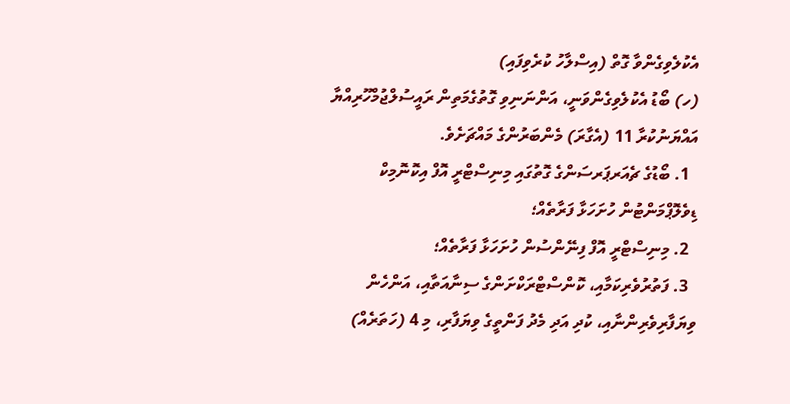އެކުލެވިގެންވާ ގޮތް (އިސްލާހު ކުރެވިފައި)
(ހ) ބޯޑު އެކުލެވިގެންވަނީ، އަންނަނިވި ގޮތުގެމަތިން ރައީސުލްޖުމްހޫރިއްޔާ އައްޔަނުކުރާ 11 (އެގާރަ) މެންބަރުންގެ މައްޗަށެވެ.
  1. ބޯޑުގެ ޗެއަރޕަރސަންގެ ގޮތުގައި މިނިސްޓްރީ އޮފް އިކޮނޮމިކް ޑިވެލޮޕްމަންޓުން ހުށަހަޅާ ފަރާތެއް؛
  2. މިނިސްޓްރީ އޮފް ފިނޭންސުން ހުށަހަޅާ ފަރާތެއް؛
  3. ފަތުރުވެރިކަމާއި، ކޮންސްޓްރަކްށަންގެ ސިނާއަތާއި، އަންހެން ވިޔަފާރިވެރިންނާއި، ކުދި އަދި މެދު ފަންތީގެ ވިޔަފާރި، މި 4 (ހަތަރެއް)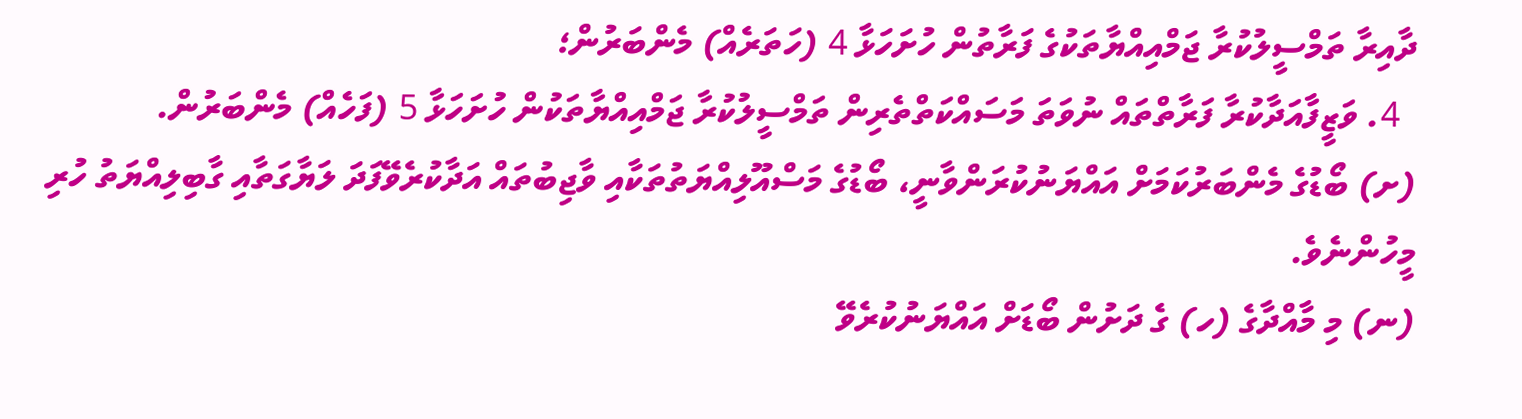ދާއިރާ ތަމްސީލުކުރާ ޖަމްއިއްޔާތަކުގެ ފަރާތުން ހުށަހަޅާ 4 (ހަތަރެއް) މެންބަރުން؛
  4. ވަޒީފާއަދާކުރާ ފަރާތްތައް ނުވަތަ މަސައްކަތްތެރިން ތަމްސީލުކުރާ ޖަމްއިއްޔާތަކުން ހުށަހަޅާ 5 (ފަހެއް) މެންބަރުން.
(ށ) ބޯޑުގެ މެންބަރުކަމަށް އައްޔަނުކުރަންވާނީ، ބޯޑުގެ މަސްއޫލިއްޔަތުތަކާއި ވާޖިބުތައް އަދާކުރެވޭފަދަ ލަޔާގަތާއި ގާބިލިއްޔަތު ހުރި މީހުންނެވެ.
(ނ) މި މާއްދާގެ (ހ) ގެ ދަށުން ބޯޑަށް އައްޔަނުކުރެވޭ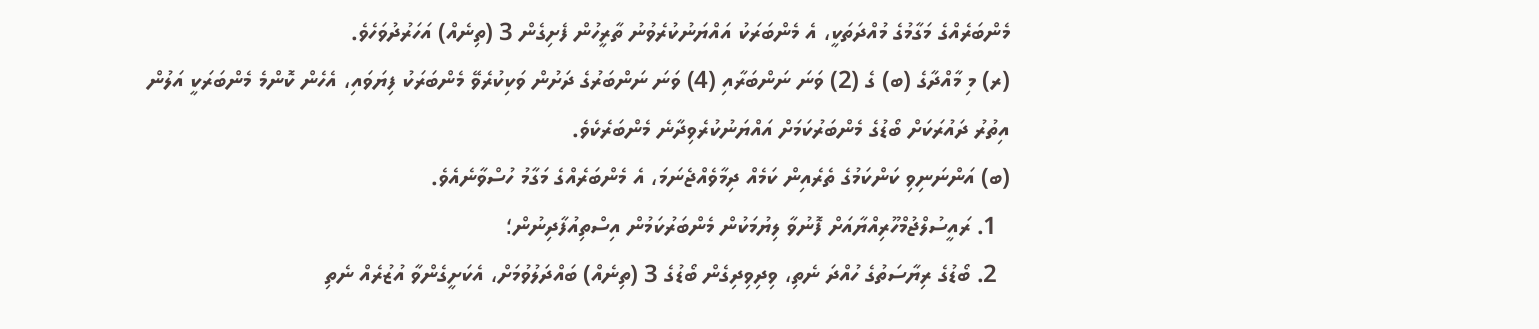މެންބަރެއްގެ މަގާމުގެ މުއްދަތަކީ، އެ މެންބަރަކު އައްޔަނުކުރެވުނު ތާރީހުން ފެށިގެން 3 (ތިނެއް) އަހަރުދުވަހެވެ.
(ރ) މި މާއްދާގެ (ބ) ގެ (2) ވަނަ ނަންބަރާއި (4) ވަނަ ނަންބަރުގެ ދަށުން ވަކިކުރެވޭ މެންބަރަކު ފިޔަވައި، އެހެން ކޮންމެ މެންބަރަކީ އަލުން އިތުރު ދައުރަކަށް ބޯޑުގެ މެންބަރުކަމަށް އައްޔަނުކުރެވިދާނެ މެންބަރެކެވެ.
(ބ) އަންނަނިވި ކަންކަމުގެ ތެރެއިން ކަމެއް ދިމާވެއްޖެނަމަ، އެ މެންބަރެއްގެ މަގާމު ހުސްވާނެއެވެ.
  1. ރައީސުލްޖުމްހޫރިއްޔާއަށް ފޮނުވާ ލިޔުމަކުން މެންބަރުކަމުން އިސްތިއުފާދިނުން؛
  2. ބޯޑުގެ ރިޔާސަތުގެ ހުއްދަ ނެތި، ވިދިވިދިގެން ބޯޑުގެ 3 (ތިނެއް) ބައްދަލުވުމަށް، އެކަށީގެންވާ އުޒުރެއް ނެތި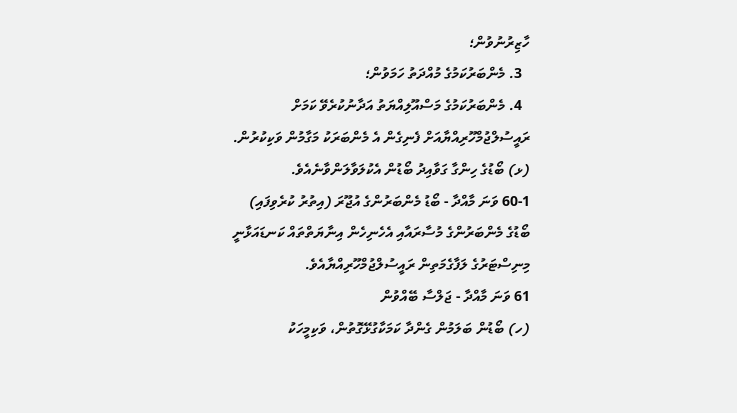ހާޒިރުނުވުން؛
  3. މެންބަރުކަމުގެ މުއްދަތު ހަމަވުން؛
  4. މެންބަރުކަމުގެ މަސްއޫލިއްޔަތު އަދާނުކުރެވޭ ކަމަށް ރައީސުލްޖުމްހޫރިއްޔާއަށް ފެނިގެން އެ މެންބަރަކު މަގާމުން ވަކިކުރުން.
(ޅ) ބޯޑުގެ ހިންގާ ގަވާއިދު ބޯޑުން އެކުލަވާލަންވާނެއެވެ.
60-1 ވަނަ މާއްދާ - ބޯޑު މެންބަރުންގެ އުޖޫރަ (އިތުރު ކުރެވިފައި)
ބޯޑުގެ މެންބަރުންގެ މުސާރައާއި އެހެނިހެން އިނާޔަތްތައް ކަނޑައަޅާނީ މިނިސްޓަރުގެ ލަފާގެމަތިން ރައީސުލްޖުމްހޫރިއްޔާއެވެ.
61 ވަނަ މާއްދާ - ޖަލްސާ ބޭއްވުން
(ހ) ބޯޑުން ބަލަމުން ގެންދާ ކަމަކާގުޅޭގޮތުން، ވަކިމީހަކު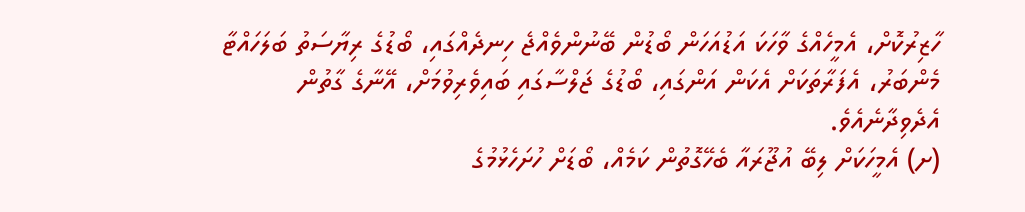ހާޒިރުކޮށް، އެމީހެއްގެ ވާހަކަ އަޑުއަހަން ބޯޑުން ބޭނުންވެއްޖެ ހިނދެއްގައި، ބޯޑުގެ ރިޔާސަތު ބަލަހައްޓާ މެންބަރު، އެފަރާތަކަށް އެކަން އަންގައި، ބޯޑުގެ ޖަލްސާގައި ބައިވެރިވުމަށް، އޭނާގެ ގާތުން އެދެވިދާނެއެވެ.
(ށ) އެމީހަކަށް ލިބޭ އުޖޫރައާ ބެހޭގޮތުން ކަމެއް، ބޯޑަށް ހުށަހެޅުމުގެ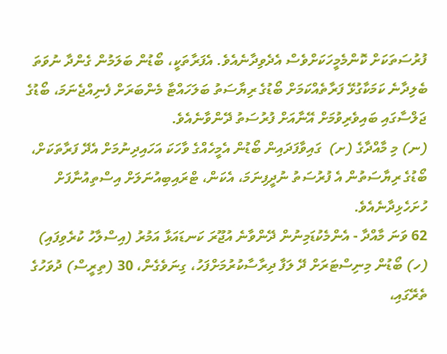ފުރުސަތަކަށް ކޮންމެމީހަކަށްވެސް އެދެވިދާނެއެވެ. އެފަރާތަކީ، ބޯޑުން ބަލަމުން ގެންދާ ނުވަތަ ބެލިދާނެ ކަމަކާގުޅޭ ފަރާތެއްކަމަށް ބޯޑުގެ ރިޔާސަތު ބަލަހައްޓާ މެންބަރަށް ފެނިއްޖެނަމަ، ބޯޑުގެ ޖަލްސާގައި ބައިވެރިވުމަށް އޭނާއަށް ފުރުސަތު ދޭންވާނެއެވެ.
(ނ) މި މާއްދާގެ (ށ)  ގައިވާފަދައިން ބޯޑުން އެމީހެއްގެ ވާހަކަ އަހައިދިނުމަށް އެދޭ ފަރާތަކަށް، ބޯޑުގެ ރިޔާސަތުން އެ ފުރުސަތު ނުދީފިނަމަ، އެކަން، ޓްރައިބިއުނަލަށް އިސްތިއުނާފަށް ހުށަހެޅިދާނެއެވެ.
62 ވަނަ މާއްދާ - އެންމެކުޑަމިނުން ދޭންވާނެ އުޖޫރަ ކަނޑައަޅާ އަމުރު (އިސްލާހު ކުރެވިފައި)
(ހ) ބޯޑުން މިނިސްޓަރަށް ދޭ ލަފާ ދިރާސާކުރުމަށްފަހު، ގިނަވެގެން، 30 (ތިރީސް) ދުވަހުގެ ތެރޭގައި،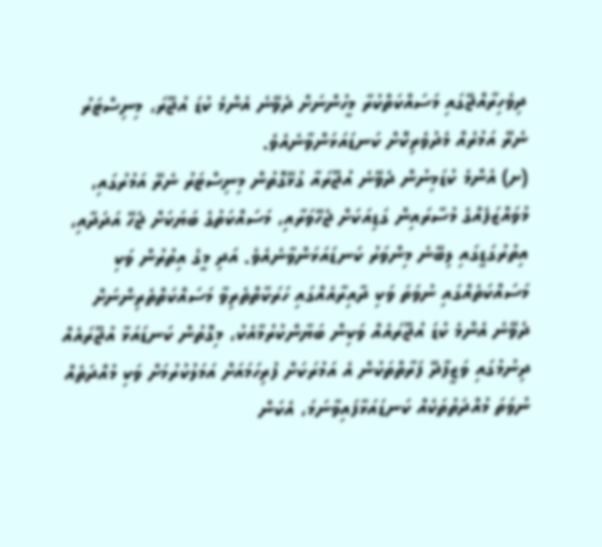ދިވެހިރާއްޖޭގައި މަސައްކަތްކުރާ މީހުންނަށް ދެވޭނެ އެންމެ ކުޑަ އުޖޫރަ، މިނިސްޓަރު ނެރޭ އަމުރެއް މެދުވެރިކޮށް ކަނޑައަޅަންވާނެއެވެ.
(ށ) އެންމެ ކުޑަމިނުން ދެވޭނެ އުޖޫރައާ ގުޅޭގޮތުން މިނިސްޓަރު ނެރޭ އަމުރުގައި، މުވައްޒަފެއްގެ މުސާރައިން ގަޑިއަކަށް ޖެހޭވަރާއި، މަސައްކަތުގެ ބަޔަކަށް ޖެހޭ އަދަދާއި، އިތުރުގަޑީގައި ލިބޭނެ މިންވަރު ކަނޑައަޅަންވާނެއެވެ. އަދި މީގެ އިތުރުން ވަކި މަސައްކަތެއްގައި ނުވަތަ ވަކި ދާއިރާއެއްގައި ހަރަކާތްތެރިވާ މަސައްކަތްތެރިންނަށް ދެވޭނެ އެންމެ ކުޑަ އުޖޫރައެއް ވަކިން ބަޔާންކުރުމާއެކު، މިގޮތުން ކަނޑައަޅާ އުޖޫރައެއް ދިނުމުގައި ވަޒީފާދޭ ފަރާތްތަކުން އެ އަމުރަކަށް ފުރިހަމައަށް އަމަލުކުރުމަށް ވަކި މުއްދަތެއް ނުވަތަ މުއްދަތުތަކެއް ކަނޑައަޅާފައިވާނަމަ، އެކަން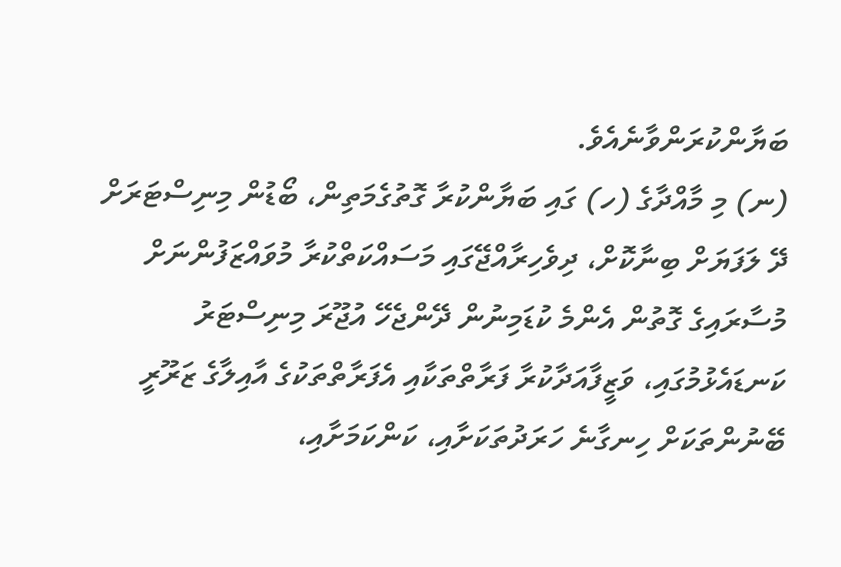ބަޔާންކުރަންވާނެއެވެ.
(ނ) މި މާއްދާގެ (ހ) ގައި ބަޔާންކުރާ ގޮތުގެމަތިން، ބޯޑުން މިނިސްޓަރަށް ދޭ ލަފަޔަށް ބިނާކޮށް، ދިވެހިރާއްޖޭގައި މަސައްކަތްކުރާ މުވައްޒަފުންނަށް މުސާރައިގެ ގޮތުން އެންމެ ކުޑަމިނުން ދޭންޖެހޭ އުޖޫރަ މިނިސްޓަރު ކަނޑައެޅުމުގައި، ވަޒީފާއަދާކުރާ ފަރާތްތަކާއި އެފަރާތްތަކުގެ އާއިލާގެ ޒަރޫރީ ބޭނުންތަކަށް ހިނގާނެ ހަރަދުތަކަށާއި، ކަންކަމަށާއި،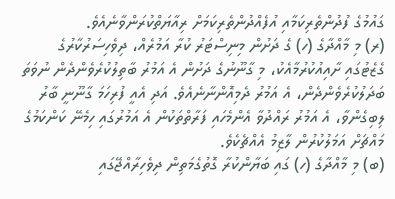ގައުމުގެ ފުދުންތެރިކަމާއި އުފެއްދުންތެރިކަމަށް ރިއާޔަތްކުރަންވާނެއެވެ.
(ރ) މި މާއްދާގެ (ހ) ގެ ދަށުން މިނިސްޓަރު ކުރާ އަމުރެއް، ދިވެހިސަރުކާރުގެ ގެޒެޓުގައި ށާއިއުކުރުމާއެކު، މި ގާނޫނުގެ ދަށުން އެ އަމުރު ބާތިލުކުރެވެންދެން ނުވަތަ ބަދަލުކުރެވެންދެން، އެ އަމުރު ދެމިއޮންނާނެއެވެ. އަދި އެއީ ފުރިހަމަ ގާނޫނީ ބާރު ލިބިގެންވާ، އެ އަމުރު ރައްދުވާ އެންމެހައި ފަރާތްތަކުން އެ އަމުރުގައި ހިމެނޭ ކަންކަމުގެ މައްޗަށް އަމަލުކުރުން ލާޒިމު އެއްޗެކެވެ.
(ބ) މި މާއްދާގެ (ހ) ގައި ބަޔާންކުރާ ގޮތުގެމަތިން ދިވެހިރާއްޖޭގައި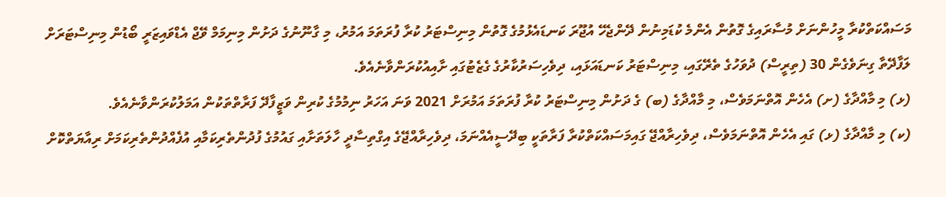މަސައްކަތްކުރާ މީހުންނަށް މުސާރައިގެ ގޮތުން އެންމެ ކުޑަމިނުން ދޭންޖެހޭ އުޖޫރަ ކަނޑައެޅުމުގެ ގޮތުން މިނިސްޓަރު ކުރާ ފުރަތަމަ އަމުރު، މި ގާނޫނުގެ ދަށުން މިނިމަމް ވޭޖް އެޑްވައިޒަރީ ބޯޑުން މިނިސްޓަރަށް ލަފާދޭތާ ގިނަވެގެން 30 (ތިރީސް) ދުވަހުގެ ތެރޭގައި، މިނިސްޓަރު ކަނޑައަޅައި، ދިވެހިސަރުކާރުގެ ގެޒެޓުގައި ށާއިއުކުރަންވާނެއެވެ.
(ޅ) މި މާއްދާގެ (ށ) އެހެން އޮތްނަމަވެސް، މި މާއްދާގެ (ބ) ގެ ދަށުން މިނިސްޓަރު ކުރާ ފުރަތަމަ އަމުރަށް 2021 ވަނަ އަހަރު ނިމުމުގެ ކުރިން ވަޒީފާދޭ ފަރާތްތަކުން އަމަލުކުރަންވާނެއެވެ.
(ކ) މި މާއްދާގެ (ޅ) ގައި އެހެން އޮތްނަމަވެސް، ދިވެހިރާއްޖޭ ގައިމަސައްކަތްކުރާ ފަރާތަކީ ބިދޭސީއެއްނަމަ، ދިވެހިރާއްޖޭގެ އިގްތިސާދީ ހާލަތަށާއި ގައުމުގެ ފުދުންތެރިކަމާއި އުފެއްދުންތެރިކަމަށް ރިއާޔަތްކޮށް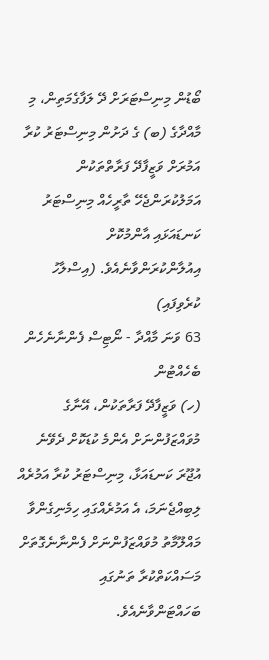ބޯޑުން މިނިސްޓަރަށް ދޭ ލަފާގެމަތިން، މި މާއްދާގެ (ބ) ގެ ދަށުން މިނިސްޓަރު ކުރާ އަމުރަށް ވަޒީފާދޭ ފަރާތްތަކުން އަމަލުކުރަންޖެހޭ ތާރީހެއް މިނިސްޓަރު ކަނޑައަޅައި އާންމުކޮށް އިއުލާންކުރަންވާނެއެވެ. (އިސްލާހު ކުރެވިފައި)
63 ވަނަ މާއްދާ - ނޯޓިސް ފެންނާނެހެން ބެހެއްޓުން
(ހ) ވަޒީފާދޭ ފަރާތަކުން، އޭނާގެ މުވައްޒަފުންނަށް އެންމެ ކުޑަކޮށް ދެވޭނެ އުޖޫރަ ކަނޑައަޅާ، މިނިސްޓަރު ކުރާ އަމުރެއް ލިބިއްޖެނަމަ، އެ އަމުރެއްގައި ހިމެނިގެންވާ މައްލޫމާތު މުވައްޒަފުންނަށް ފެންނާނެގޮތަށް މަސައްކަތްކުރާ ތަނުގައި ބަހައްޓަންވާނެއެވެ.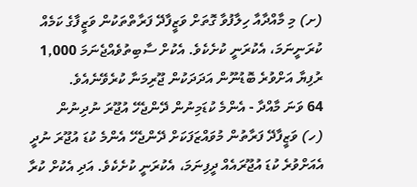(ށ) މި މާއްދާއާ ހިލާފުވާ ގޮތަށް ވަޒީފާދޭ ފަރާތްތަކުން ވަޒީފާގެ ކަމެއް ކުރަނީނަމަ، އެކުރަނީ ކުށެކެވެ. އެކުށް ސާބިތުވެއްޖެނަމަ 1,000 ރުފިޔާ އަށްވުރެ ބޮޑުނޫން އަދަދަކުން ޖޫރިމަނާ ކުރެވޭނެއެވެ.
64 ވަނަ މާއްދާ - އެންމެ ކުޑަމިނުން ދޭންޖެހޭ އުޖޫރަ ނުދިނުން
(ހ) ވަޒީފާދޭ ފަރާތުން މުވައްޒަފަކަށް ދޭންޖެހޭ އެންމެ ކުޑަ އުޖޫރަ ނުދީ އެއަށްވުރެ ކުޑަ އުޖޫރައެއް ދީފިނަމަ، އެކުރަނީ ކުށެކެވެ. އަދި އެކުށް ކުރާ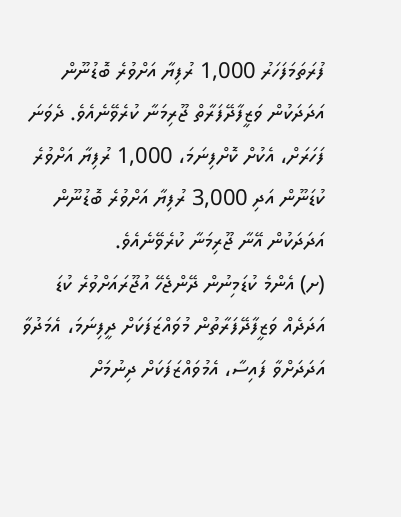ފުރަތަމަފަހަރު 1,000 ރުފިޔާ އަށްވުރެ ބޮޑުނޫން އަދަދަކުން ވަޒީފާދޭފަރާތް ޖޫރިމަނާ ކުރެވޭނެއެވެ. ދެވަނަ ފަހަރަށް، އެކުށް ކޮށްފިނަމަ، 1,000 ރުފިޔާ އަށްވުރެ ކުޑަނޫން އަދި 3,000 ރުފިޔާ އަށްވުރެ ބޮޑުނޫން އަދަދަކުން އޭނާ ޖޫރިމަނާ ކުރެވޭނެއެވެ.
(ށ) އެންމެ ކުޑަމިނުން ދޭންޖެހޭ އުޖޫރައަށްވުރެ ކުޑަ އަދަދެއް ވަޒީފާދޭފަރާތުން މުވައްޒަފަކަށް ދީފިނަމަ، އެމަދުވާ އަދަދަށްވާ ފައިސާ، އެމުވައްޒަފަކަށް ދިނުމަށް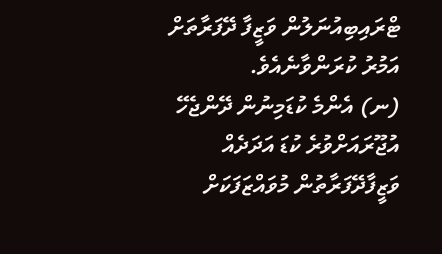ޓްރައިބިއުނަލުން ވަޒީފާ ދޭފަރާތަށް އަމުރު ކުރަންވާނެއެވެ.
(ނ) އެންމެ ކުޑަމިނުން ދޭންޖެހޭ އުޖޫރައަށްވުރެ ކުޑަ އަދަދެއް ވަޒީފާދޭފަރާތުން މުވައްޒަފަކަށް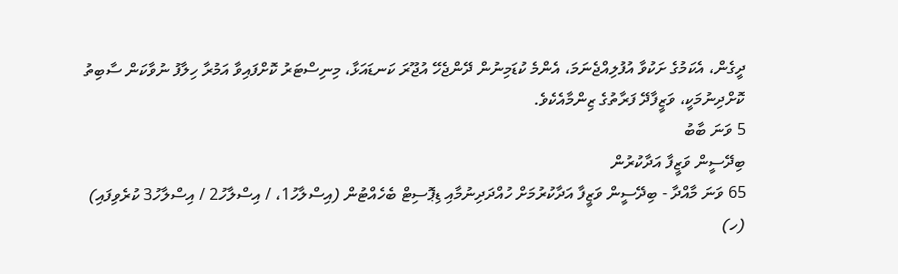ދީގެން، އެކަމުގެ ށަކުވާ އުފުލިއްޖެނަމަ، އެންމެ ކުޑަމިނުން ދޭންޖެހޭ އުޖޫރަ ކަނޑައަޅާ، މިނިސްޓަރު ކޮށްފައިވާ އަމުރާ ހިލާފު ނުވާކަން ސާބިތު ކޮށްދިނުމަކީ، ވަޒީފާދޭ ފަރާތުގެ ޒިންމާއެކެވެ.
5 ވަނަ ބާބު
ބިދޭސީން ވަޒީފާ އަދާކުރުން
65 ވަނަ މާއްދާ - ބިދޭސީން ވަޒީފާ އަދާކުރުމަށް ހުއްދަދިނުމާއި ޑިޕޮސިޓް ބެހެއްޓުން (އިސްލާހު1، / އިސްލާހު2 / އިސްލާހު3 ކުރެވިފައި)
(ހ)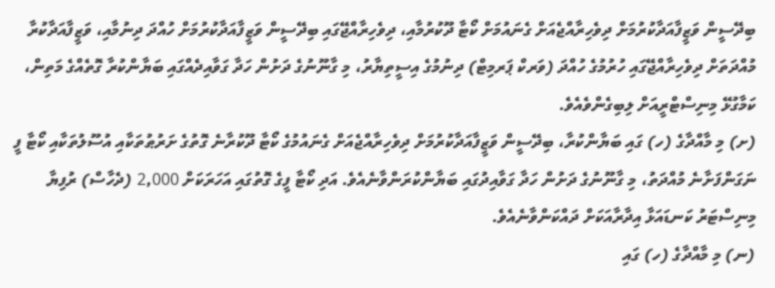ބިދޭސީން ވަޒީފާއަދާކުރުމަށް ދިވެހިރާއްޖެއަށް ގެނައުމަށް ކޯޓާ ދޫކުރުމާއި، ދިވެހިރާއްޖޭގައި ބިދޭސީން ވަޒީފާއަދާކުރުމަށް ހުއްދަ ދިނުމާއި، ވަޒީފާއަދާކުރާ މުއްދަތަށް ދިވެހިރާއްޖޭގައި ހުރުމުގެ ހުއްދަ (ވަރކް ޕަރމިޓް) ދިނުމުގެ އިސީތިޔާރު، މި ގާނޫނުގެ ދަށުން ހަދާ ގަވާއިދެއްގައި ބަޔާންކުރާ ގޮތެއްގެ މަތިން، ކަމާގުޅޭ މިނިސްޓްރީއަށް ލިބިގެންވެއެވެ.
(ށ) މި މާއްދާގެ (ހ) ގައި ބަޔާންކުރާ، ބިދޭސީން ވަޒީފާއަދާކުރުމަށް ދިވެހިރާއްޖެއަށް ގެނައުމުގެ ކޯޓާ ދޫކުރާނެ ގޮތުގެ ށަރުޠުތަކާއި އުސޫލުތަކާއި ކޯޓާ ފީ ނަގަންފަށާނެ މުއްދަތު، މި ގާނޫނުގެ ދަށުން ހަދާ ގަވާއިދުގައި ބަޔާންކުރަންވާނެއެވެ. އަދި ކޯޓާ ފީގެ ގޮތުގައި އަހަރަކަށް 2,000 (ދެހާސް) ރުފިޔާ މިނިސްޓަރު ކަނޑައަޅާ އިދާރާއަކަށް ދައްކަންވާނެއެވެ.
(ނ) މި މާއްދާގެ (ހ) ގައި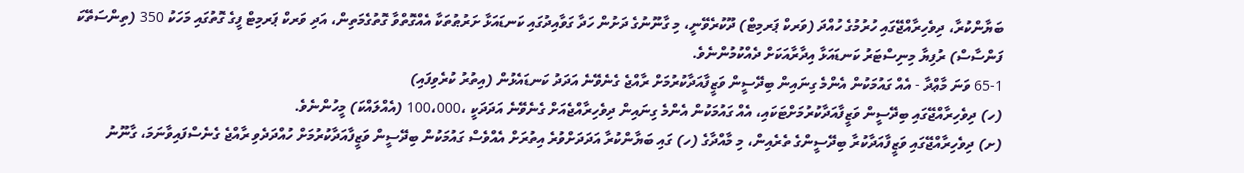ބަޔާންކުރާ، ދިވެހިރާއްޖޭގައި ހުރުމުގެ ހުއްދަ (ވަރކް ޕަރމިޓް) ދޫކުރެވޭނީ، މި ގާނޫނުގެ ދަށުން ހަދާ ގަވާއިދުގައި ކަނޑައަޅާ ށަރުޠުތަކާ އެއްގޮތްވާ ގޮތުގެމަތިން، އަދި ވަރކް ޕަރމިޓް ފީގެ ގޮތުގައި މަހަކު 350 (ތިންސަތޭކަ ފަންސާސް) ރުފިޔާ މިނިސްޓަރު ކަނޑައަޅާ އިދާރާއަކަށް ދެއްކުމުންނެވެ.
65-1 ވަނަ މާޢްދާ - އެއް ގައުމަކުން އެންމެ ގިނައިން ބިދޭސީން ވަޒީފާއަދާކުރުމަށް ރާއްޖެ ގެނެވޭނެ އަދަދު ކަނޑައެޅުން (އިތުރު ކުރެވިފައި)
(ހ) ދިވެހިރާއްޖޭގައި ބިދޭސީން ވަޒީފާއަދާކުރުމަށްޓަކައި، އެއް ގައުމަކުން އެންމެ ގިނައިން ދިވެހިރާއްޖެއަށް ގެނެވޭނެ އަދަދަކީ ،100،000 (އެއްލައްކަ) މީހުންނެވެ.
(ށ) ދިވެހިރާއްޖޭގައި ވަޒީފާއަދާކުރާ ބިދޭސީންގެ ތެރެއިން، މި މާއްދާގެ (ހ) ގައި ބަޔާންކުރާ އަދަދަށްވުރެ އިތުރަށް އެއްވެސް ގައުމަކުން ބިދޭސީން ވަޒީފާއަދާކުރުމަށް ހުއްދަދެވި ރާއްޖެ ގެނެސްފައިވާނަމަ، ގާނޫނު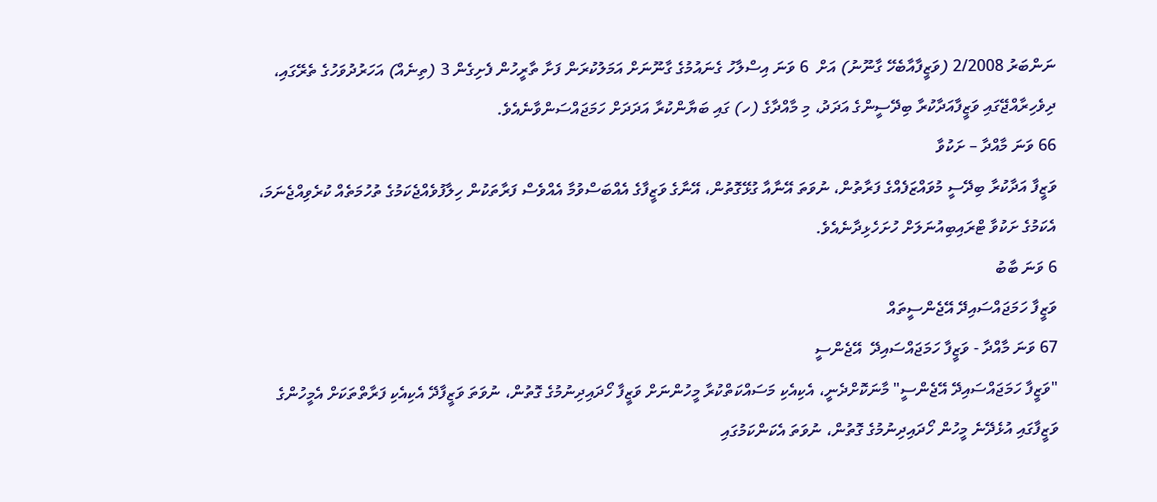ނަންބަރު 2/2008 (ވަޒީފާއާބެހޭ ގާނޫނު) އަށް  6 ވަނަ އިސްލާހު ގެނައުމުގެ ގާނޫނަށް އަމަލުކުރަން ފަށާ ތާރީހުން ފެށިގެން 3 (ތިނެއް) އަހަރުދުވަހުގެ ތެރޭގައި، ދިވެހިރާއްޖޭގައި ވަޒީފާއަދާކުރާ ބިދޭސީންގެ އަދަދު، މި މާއްދާގެ (ހ) ގައި ބަޔާންކުރާ އަދަދަށް ހަމަޖައްސަންވާނެއެވެ.
66 ވަނަ މާއްދާ – ށަކުވާ
ވަޒީފާ އަދާކުރާ ބިދޭސީ މުވައްޒަފެއްގެ ފަރާތުން، ނުވަތަ އޭނާއާ ގުޅޭގޮތުން، އޭނާގެ ވަޒީފާގެ އެއްބަސްވުމާ އެއްވެސް ފަރާތަކުން ހިލާފުވެއްޖެކަމުގެ ތުހުމަތެއް ކުރެވިއްޖެނަމަ، އެކަމުގެ ށަކުވާ ޓްރައިބިއުނަލަށް ހުށަހެޅިދާނެއެވެ.
6 ވަނަ ބާބު
ވަޒީފާ ހަމަޖައްސައިދޭ އޭޖެންސީތައް
67 ވަނަ މާއްދާ - ވަޒީފާ ހަމަޖައްސައިދޭ  އޭޖެންސީ
"ވަޒީފާ ހަމަޖައްސައިދޭ އޭޖެންސީ" މާނަކޮށްދެނީ، އެކިއެކި މަސައްކަތްކުރާ މީހުންނަށް ވަޒީފާ ހޯދައިދިނުމުގެ ގޮތުން، ނުވަތަ ވަޒީފާދޭ އެކިއެކި ފަރާތްތަކަށް އެމީހުންގެ ވަޒީފާގައި އުޅެދޭނެ މީހުން ހޯދައިދިނުމުގެ ގޮތުން، ނުވަތަ އެކަންކަމުގައި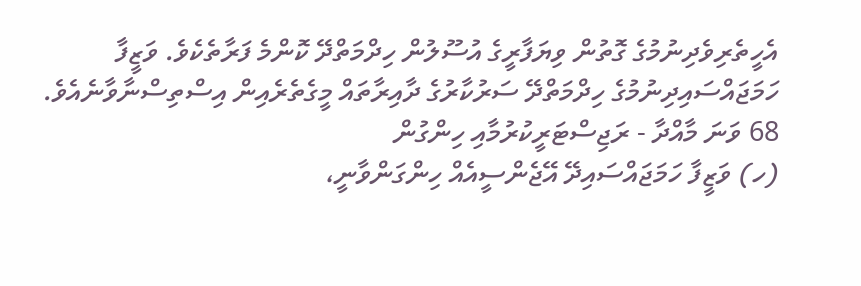އެހީތެރިވެދިނުމުގެ ގޮތުން ވިޔަފާރީގެ އުސޫލުން ހިދްމަތްދޭ ކޮންމެ ފަރާތެކެވެ. ވަޒީފާ ހަމަޖައްސައިދިނުމުގެ ހިދްމަތްދޭ ސަރުކާރުގެ ދާއިރާތައް މީގެތެރެއިން އިސްތިސްނާވާނެއެވެ.
68 ވަނަ މާއްދާ - ރަޖިސްޓަރީކުރުމާއި ހިންގުން
(ހ) ވަޒީފާ ހަމަޖައްސައިދޭ އޭޖެންސީއެއް ހިންގަންވާނީ،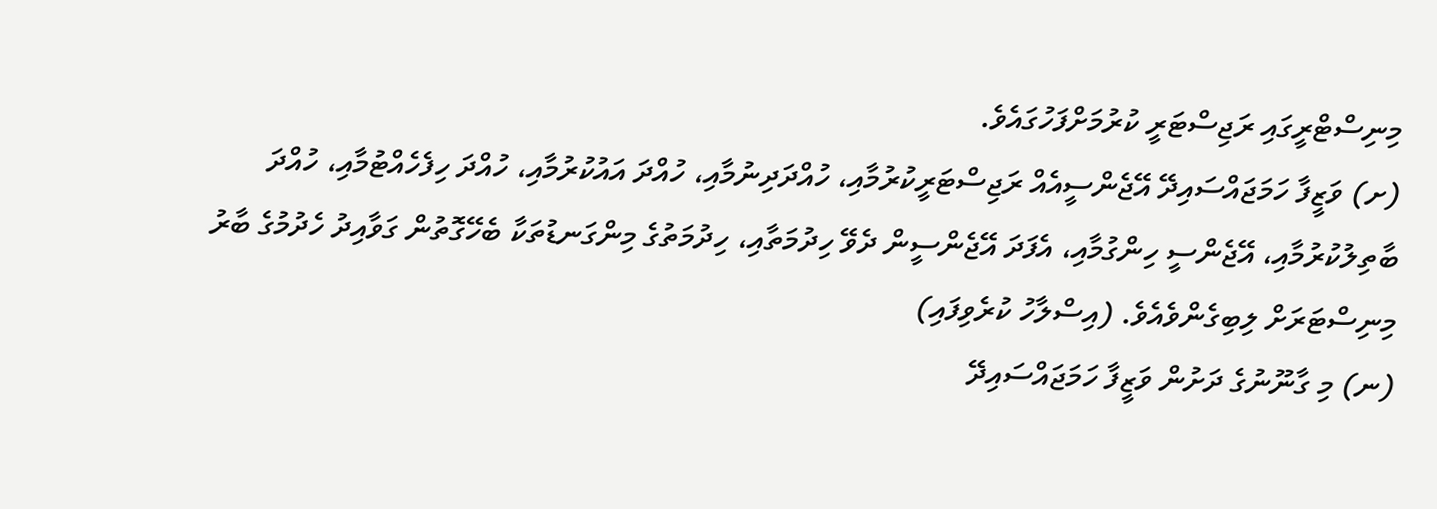މިނިސްޓްރީގައި ރަޖިސްޓަރީ ކުރުމަށްފަހުގައެވެ.
(ށ) ވަޒީފާ ހަމަޖައްސައިދޭ އޭޖެންސީއެއް ރަޖިސްޓަރީކުރުމާއި، ހުއްދަދިނުމާއި، ހުއްދަ އައުކުރުމާއި، ހުއްދަ ހިފެހެއްޓުމާއި، ހުއްދަ ބާތިލުކުރުމާއި، އޭޖެންސީ ހިންގުމާއި، އެފަދަ އޭޖެންސީން ދެވޭ ހިދުމަތާއި، ހިދުމަތުގެ މިންގަނޑުތަކާ ބެހޭގޮތުން ގަވާއިދު ހެދުމުގެ ބާރު މިނިސްޓަރަށް ލިބިގެންވެއެވެ. (އިސްލާހު ކުރެވިފައި)
(ނ) މި ގާނޫނުގެ ދަށުން ވަޒީފާ ހަމަޖައްސައިދޭ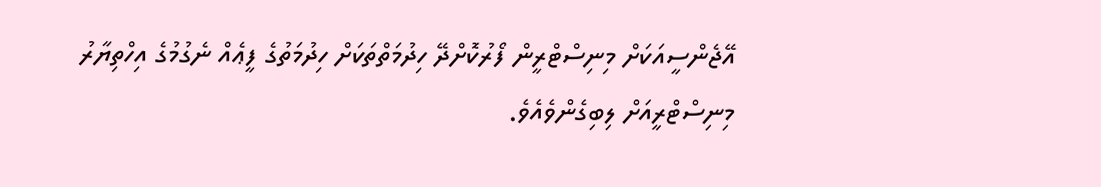އޭޖެންސީއަކަށް މިނިސްޓްރީން ފޯރުކޮށްދޭ ހިދުމަތްތަކަށް ހިދުމަތުގެ ފީޢެއް ނެގުމުގެ އިހްތިޔާރު މިނިސްޓްރީއަށް ލިބިގެންވެއެވެ.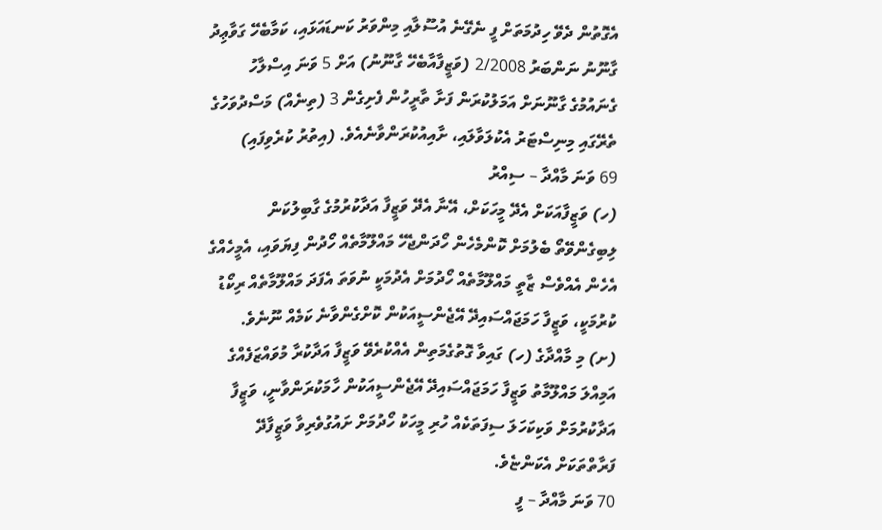އެގޮތުން ދެވޭ ހިދުމަތަށް ފީ ނެގޭނެ އުސޫލާއި މިންވަރު ކަނޑައަޅައި، ކަމާބެހޭ ގަވާޢިދު ގާނޫނު ނަންބަރު 2/2008 (ވަޒީފާއާބެހޭ ގާނޫނު) އަށް 5 ވަނަ އިސްލާހު ގެނައުމުގެ ގާނޫނަށް އަމަލުކުރަން ފަށާ ތާރީހުން ފެށިގެން 3 (ތިނެއް) މަސްދުވަހުގެ ތެރޭގައި މިނިސްޓަރު އެކުލަވާލައި، ށާއިއުކުރަންވާނެއެވެ. (އިތުރު ކުރެވިފައި)
69 ވަނަ މާއްދާ – ސިއްރު
(ހ) ވަޒީފާއަކަށް އެދޭ މީހަކަށް، އޭނާ އެދޭ ވަޒީފާ އަދާކުރުމުގެ ގާބިލުކަން ލިބިގެންވޭތޯ ބެލުމަށް ކޮންމެހެން ހޯދަންޖެހޭ މައްލޫމާތެއް ހޯދުން ފިޔަވައި، އެމީހެއްގެ އެހެން އެއްވެސް ޒާތީ މައްލޫމާތެއް ހޯދުމަށް އެދުމަކީ ނުވަތަ އެފަދަ މައްލޫމާތެއް ރިކޯޑު ކުރުމަކީ، ވަޒީފާ ހަމަޖައްސައިދޭ އޭޖެންސީއަކުން ކޮށްގެންވާނެ ކަމެއް ނޫނެވެ.
(ށ) މި މާއްދާގެ (ހ) ގައިވާ ގޮތުގެމަތިން އެއްކުރެވޭ ވަޒީފާ އަދާކުރާ މުވައްޒަފެއްގެ އަމިއްލަ މައްލޫމާތު ވަޒީފާ ހަމަޖައްސައިދޭ އޭޖެންސީއަކުން ހާމަކުރަންވާނީ، ވަޒީފާ އަދާކުރުމަށް ވަކިކަހަލަ ސިފަތަކެއް ހުރި މީހަކު ހޯދުމަށް ށައުގުވެރިވާ ވަޒީފާދޭ ފަރާތްތަކަށް އެކަންޏެވެ.
70 ވަނަ މާއްދާ – ފީ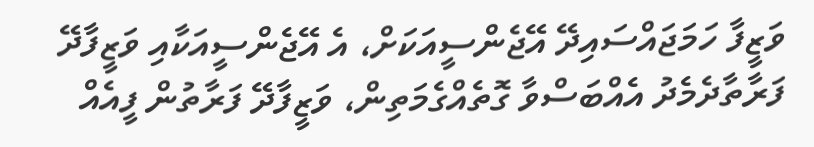ވަޒީފާ ހަމަޖައްސައިދޭ އޭޖެންސީއަކަށް، އެ އޭޖެންސީއަކާއި ވަޒީފާދޭ ފަރާތާދެމެދު އެއްބަސްވާ ގޮތެއްގެމަތިން، ވަޒީފާދޭ ފަރާތުން ފީއެއް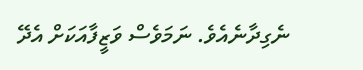ނެގިދާނެއެވެ. ނަމަވެސް ވަޒީފާއަކަށް އެދޭ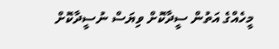މީހެއްގެ އަތުން ސީދާކޮށް ވިޔަސް ނުސީދާކޮށް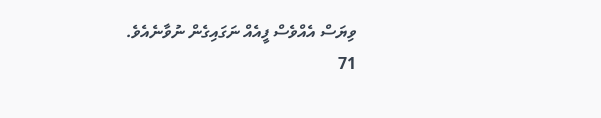ވިޔަސް އެއްވެސް ފީއެއް ނަގައިގެން ނުވާނެއެވެ.
71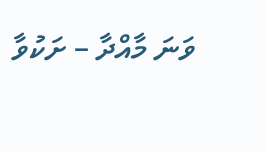ވަނަ މާއްދާ – ށަކުވާ